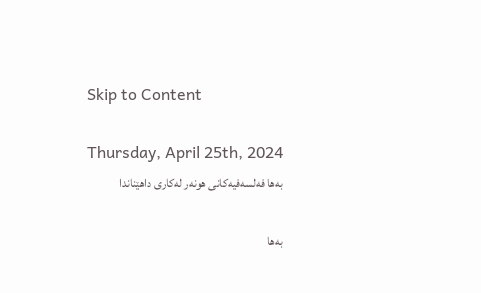Skip to Content

Thursday, April 25th, 2024
به‌ها فه‌لسه‌فیه‌کانی هونه‌ر له‌کاری داهێناندا

به‌ها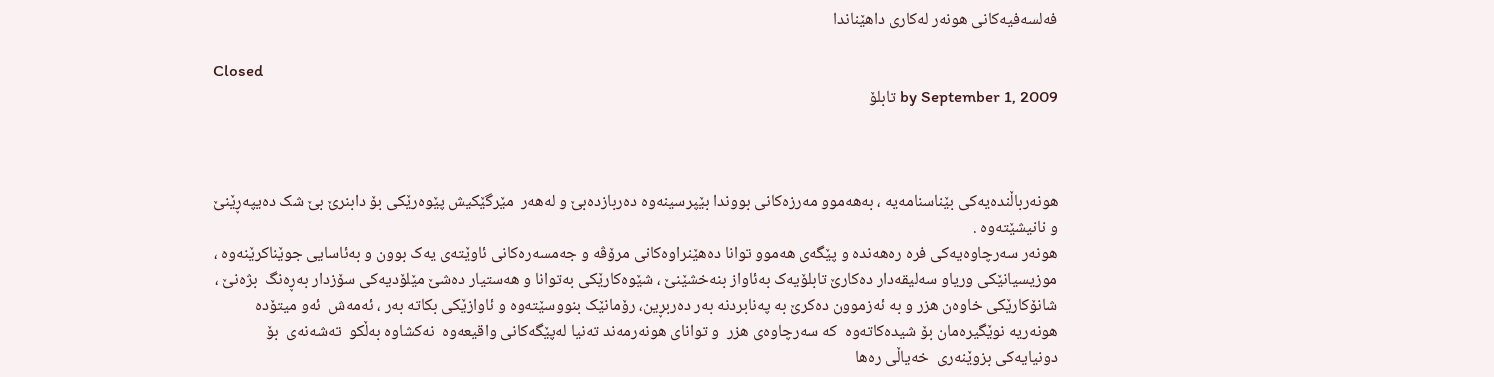فه‌لسه‌فیه‌کانی هونه‌ر له‌کاری داهێناندا

Closed
by September 1, 2009 تابلۆ



هونه‌رباڵنده‌یه‌کی بێناسنامه‌یه‌ ، به‌هه‌موو مه‌رزه‌کانی بووندا بێپرسینه‌وه ده‌ربازده‌بێ و له‌هه‌ر‌  مێرگێکیش پێوه‌رێکی بۆ دابنرێ بێ شک ده‌یپه‌ڕێنێ و نانیشێته‌وه‌ .
هونه‌ر سه‌رچاوه‌یه‌کی فره‌ ره‌هه‌نده‌ و پێگه‌ی هه‌موو توانا ده‌هێنراوه‌کانی مرۆڤه ‌و جه‌مسه‌ره‌کانی ئاوێته‌ی یه‌ک بوون و به‌ئاسایی جوێناکرێنه‌وه‌ ، موزیسیانێکی وریاو سه‌لیقه‌دار ده‌کارێ تابلۆیه‌ک به‌ئاواز بنه‌خشێنێ ، شێوه‌کارێکی به‌توانا و هه‌ستیار ده‌شێ مێلۆدیه‌کی سۆزدار به‌ڕه‌نگ  بژه‌نێ ، شانۆکارێکی خاوه‌ن هزر و به‌ ئه‌زموون ده‌کرێ به‌ په‌نابردنه‌ به‌ر ده‌ربڕین، رۆمانێک بنووسێته‌وه‌ و ئاوازێکی بکاته‌ به‌ر ، ئه‌مه‌ش  ئه‌و میتۆده‌ هونه‌ریه‌ نوێگیره‌مان بۆ شیده‌کاته‌وه‌  که‌ سه‌رچاوه‌ی هزر  و توانای هونه‌رمه‌ند ته‌نیا له‌پێگه‌کانی واقیعه‌وه‌  نه‌کشاوه‌‌ به‌ڵکو  ته‌شه‌نه‌ی  بۆ دونیایه‌کی بزوێنه‌ری  خه‌یاڵی ره‌ها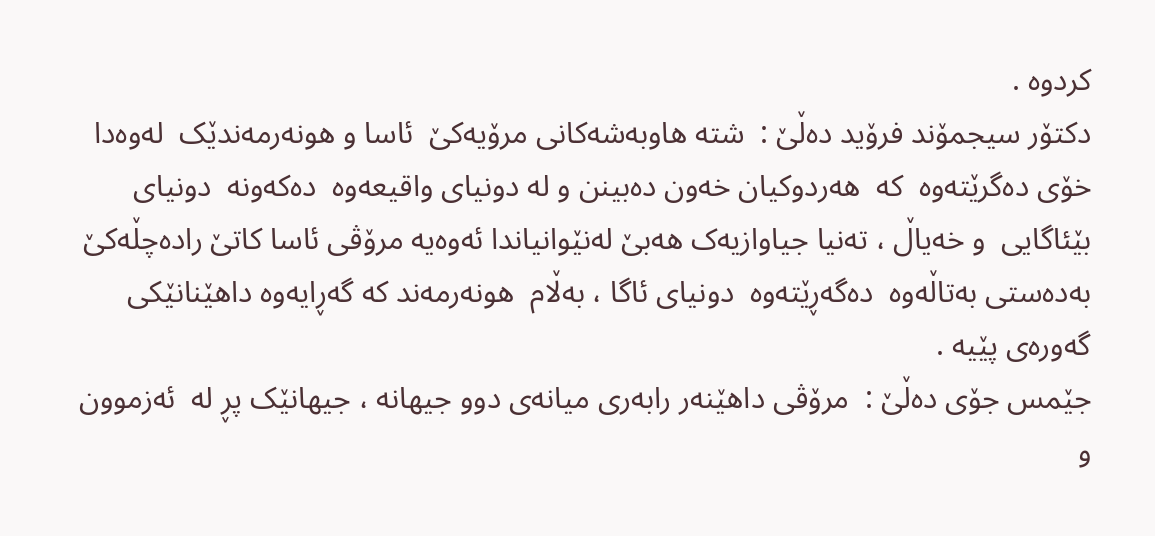کردوه‌ .
دکتۆر سیجمۆند فرۆید ده‌ڵێ :  شته‌ هاوبه‌شه‌کانی مرۆیه‌کێ  ئاسا و هونه‌رمه‌ندێک  له‌وه‌دا خۆی ده‌گرێته‌وه‌  که‌  هه‌ردوکیان خه‌ون ده‌بینن و له‌ دونیای واقیعه‌وه  ‌ده‌که‌ونه‌  دونیای  بێئاگایی  و خه‌یاڵ ، ته‌نیا جیاوازیه‌ک هه‌بێ له‌نێوانیاندا ئه‌وه‌یه‌ مرۆڤی ئاسا کاتێ راده‌چڵه‌کێ  به‌ده‌ستی ‌به‌تاڵه‌وه‌  ده‌گه‌ڕێته‌وه‌  دونیای ئاگا ، به‌ڵام  هونه‌رمه‌ند که‌ گه‌ڕایه‌وه‌ داهێنانێکی گه‌وره‌ی پێیه‌ .
جێمس جۆی ده‌ڵێ :  مرۆڤی دا‌هێنه‌ر رابه‌ری میانه‌ی دوو جیهانه‌ ، جیهانێک پڕ له‌‌  ئه‌زموون‌  و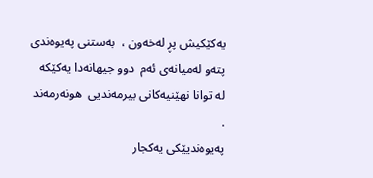یه‌کێکیش پڕ له‌خه‌ون ،  به‌ستنی په‌یوه‌ندی پته‌و له‌میانه‌ی ئه‌م  دوو جیهانه‌دا یه‌کێکه له‌ توانا‌ نهێنیه‌کانی بیرمه‌ندیی  هونه‌رمه‌ند .
په‌یوه‌ندیێکی یه‌کجار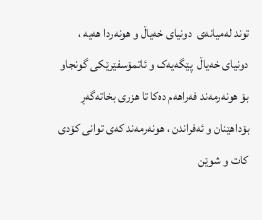توند له‌میانه‌ی  دونیای خه‌یاڵ و هونه‌ردا هه‌یه‌ ، دونیای خه‌یاڵ  پێگه‌یه‌ک و ئاتمۆسفێرێکی گونجاو بۆ هونه‌رمه‌ند فه‌راهه‌م ده‌کا تا هزری بخاته‌گه‌ڕ بۆداهێنان و ئه‌فراندن ، هونه‌رمه‌ند که‌ی توانی کۆدی کات و شوێن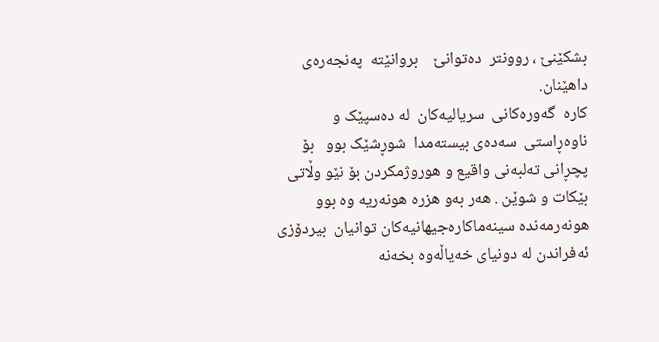بشکێنێ ، روونتر  ده‌توانێ    بروانێته‌  په‌نجه‌ره‌ی داهێنان.
کاره‌  گه‌وره‌کانی  سریالیه‌کان  له‌ ده‌سپێک و ناوه‌ڕاستی  سه‌ده‌ی بیسته‌مدا  شوڕشێک بوو   بۆ پچڕانی ته‌لبه‌نی واقیع و هوروژمکردن بۆ نێو وڵاتی بێکات و شوێن . هه‌ر به‌و هزره‌ هونه‌ریه‌ وه‌ بوو هونه‌رمه‌نده‌ سینه‌ماکاره‌جیهانیه‌کان توانیان  بیردۆزی ئه‌فراندن له‌ دونیای خه‌یاڵه‌وه‌ بخه‌نه‌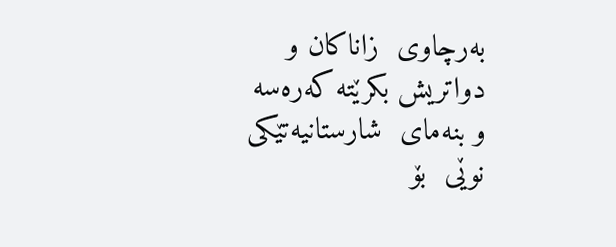به‌رچاوی  زاناکان و  دواتریش بکرێته‌ که‌ره‌سه‌ و بنه‌مای  شارستانیه‌تێکی  نوێی  بۆ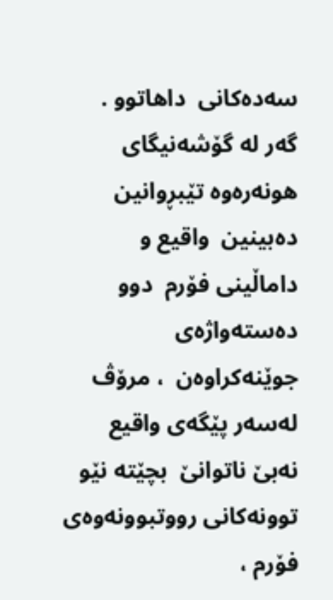سه‌ده‌کانی  داهاتوو .
گه‌ر له‌ گۆشه‌نیگای هونه‌ره‌وه‌ تێبڕوانین  ده‌بینین  واقیع و داماڵینی فۆرم  دوو ده‌سته‌واژه‌ی  جوێنه‌کراوه‌ن  ، مرۆڤ له‌سه‌ر پێگه‌ی واقیع   نه‌بێ ناتوانێ  بچێته‌ نێو توونه‌کانی رووتبوونه‌وه‌ی فۆرم ،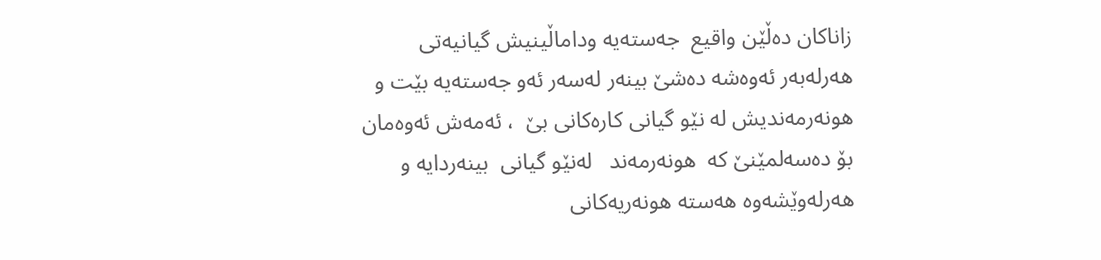زاناکان ده‌ڵێن واقیع  جه‌سته‌یه‌ وداماڵینیش گیانیه‌تی  هه‌رله‌به‌ر ئه‌وه‌شه‌ ده‌شێ بینه‌ر له‌سه‌ر ئه‌و جه‌سته‌یه‌ بێت و هونه‌رمه‌ندیش له‌ نێو گیانی کاره‌کانی بێ  ، ئه‌مه‌ش ئه‌وه‌مان  بۆ ده‌سه‌لمێنێ که‌  هونه‌رمه‌ند   له‌نێو گیانی  بینه‌ردایه‌ و هه‌رله‌وێشه‌وه‌ هه‌سته‌ هونه‌ریه‌کانی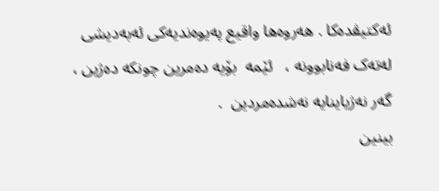ئه‌کتیڤده‌کا . هه‌روه‌ها واقیع په‌یوه‌ندیه‌کی ئه‌به‌دیشی له‌ته‌ک فه‌نابوونه‌ ،   ئێمه‌  بۆیه‌ ده‌مرین ‌چونکه‌ ده‌ژین ،  گه‌ر نه‌ژیاینایه‌ نه‌شده‌مردین  .
بینین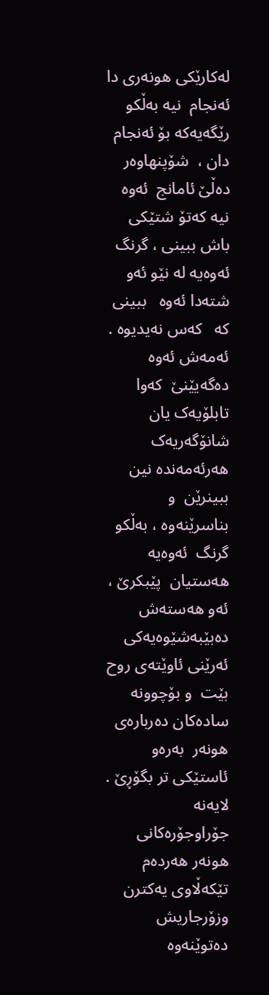له‌کارێکی هونه‌ری دا ئه‌نجام  نیه‌ به‌ڵکو  رێگه‌یه‌که‌ بۆ ئه‌نجام  دان ،  شۆپنهاوه‌ر ده‌ڵێ ئامانج  ئه‌وه‌ نیه‌ که‌تۆ شتێکی باش ببینی ، گرنگ ئه‌وه‌یه‌ له‌ نێو ئه‌و شته‌دا ئه‌وه‌   ببینی که‌   که‌س نه‌یدیوه‌ .  ئه‌مه‌ش ئه‌وه‌ ده‌گه‌یێنێ  که‌وا  تابلۆیه‌ک یان شانۆگه‌ریه‌ک هه‌رئه‌مه‌نده‌ نین  ببینرێن  و بناسرێنه‌وه‌ ،‌ به‌ڵکو  گرنگ  ئه‌وه‌یه‌ هه‌ستیان  پێبکرێ ، ئه‌و هه‌سته‌ش ده‌بێبه‌شێوه‌یه‌کی ئه‌رێنی ئاوێته‌ی روح  بێت  و بۆچوونه‌ ساده‌کان ده‌رباره‌ی هونه‌ر  به‌ره‌و ئاستێکی تر بگۆڕێ .
لایه‌نه‌ جۆراوجۆره‌کانی هونه‌ر هه‌رده‌م تێکه‌ڵاوی یه‌کترن وزۆرجاریش ده‌توێنه‌وه‌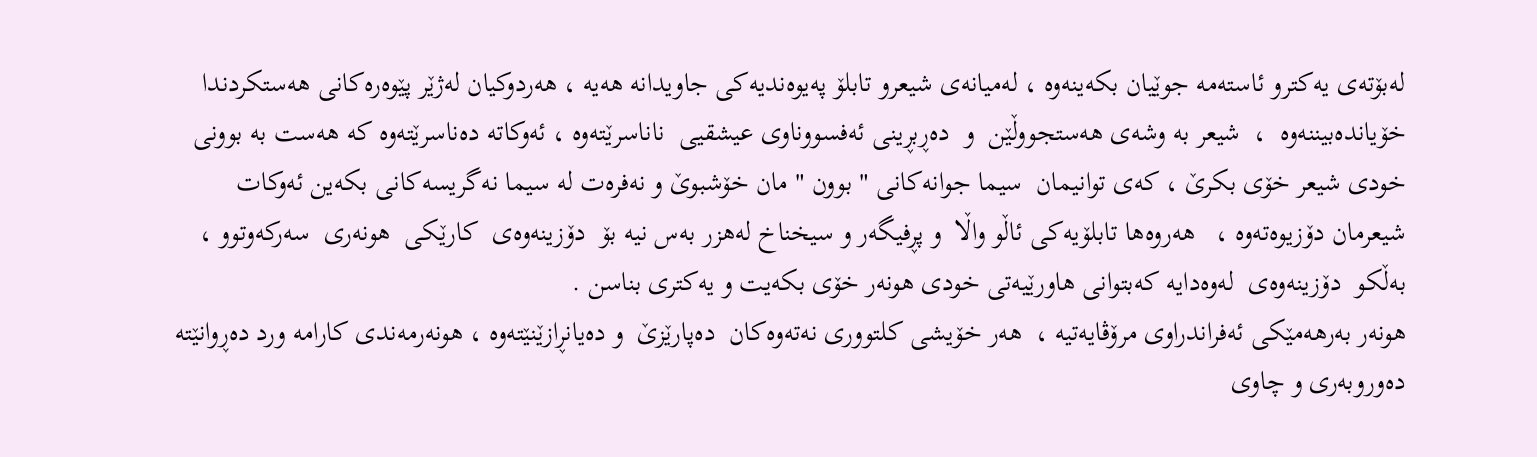له‌بۆته‌ی یه‌کترو ئاسته‌مه‌ جوێیان بکه‌ینه‌وه‌ ، له‌میانه‌ی شیعرو تابلۆ په‌یوه‌ندیه‌کی جاویدانه‌ هه‌یه‌ ، هه‌ردوکیان له‌ژێر پێوه‌ره‌کانی هه‌ستکردندا خۆیانده‌بیننه‌وه‌  ،  شیعر به‌ وشه‌ی هه‌ستجووڵێن  و  ده‌ڕبڕینی ئه‌فسووناوی عیشقیی  ناناسرێته‌وه‌ ، ئه‌وکاته‌ ده‌ناسرێته‌وه‌ که‌ هه‌ست به‌ بوونی خودی شیعر خۆی بکرێ ، که‌ی توانیمان  سیما جوانه‌کانی " بوون " مان خۆشبوێ و نه‌فره‌ت له‌ سیما نه‌گریسه‌کانی بکه‌ین ئه‌وکات  شیعرمان دۆزیوه‌ته‌وه‌ ،   هه‌روه‌ها تابلۆیه‌کی ئاڵو واڵا  و پڕفیگه‌ر و سیخناخ له‌هزر به‌س نیه‌ بۆ  دۆزینه‌وه‌ی  کارێکی  هونه‌ری  سه‌رکه‌وتوو ،  به‌ڵکو  دۆزینه‌وه‌ی  له‌وه‌دایه‌‌ که‌بتوانی هاورێیه‌تی خودی هونه‌ر خۆی بکه‌یت و یه‌کتری بناسن .
هونه‌ر به‌رهه‌مێکی ئه‌فراندراوی مرۆڤایه‌تیه‌ ،  هه‌ر خۆیشی کلتووری نه‌ته‌وه‌کان  ده‌پارێزێ  و ده‌یانڕازێنێته‌وه‌ ، هونه‌رمه‌ندی کارامه‌ ورد ده‌ڕوانێته‌ ده‌وروبه‌ری و چاوی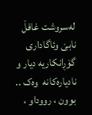له‌سروشت غافڵ نابێ وئاگاداری گۆڕانکاریه‌ دیار و نادیاره‌کانه‌ ‌ وه‌ک .. بوون ، رووداو ،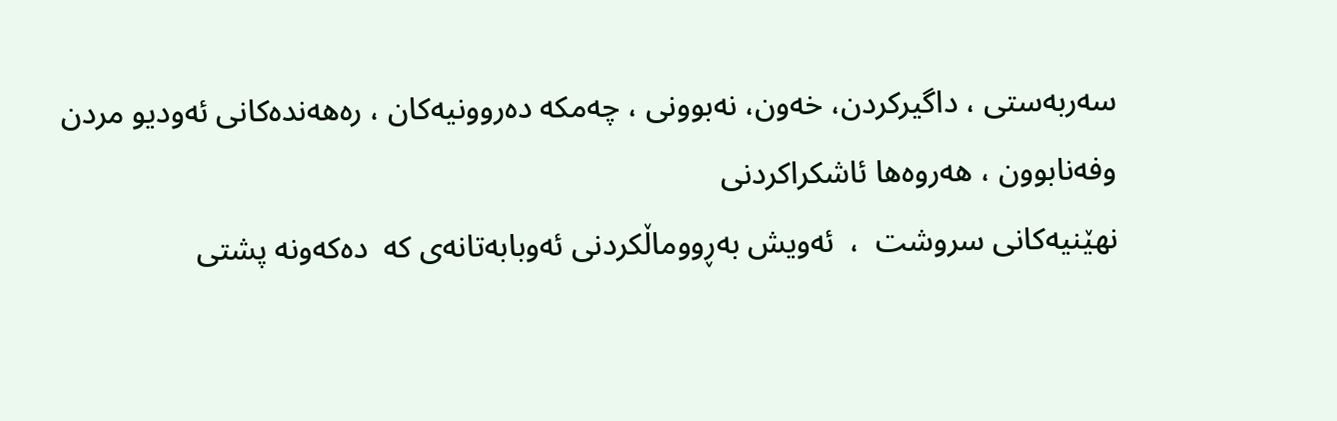سه‌ربه‌ستی ، داگیرکردن، خه‌ون، نه‌بوونی ، چه‌مکه‌ ده‌روونیه‌کان ، ره‌هه‌نده‌کانی ئه‌ودیو مردن وفه‌نابوون ، هه‌روه‌ها ئاشکراکردنی
نهێنیه‌کانی سروشت  ،  ئه‌ویش به‌ڕووماڵکردنی ئه‌وبابه‌تانه‌ی که  ‌ده‌که‌ونه‌ پشتی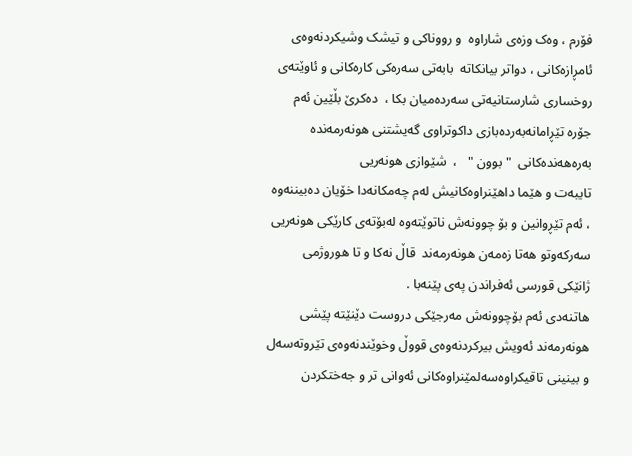فۆرم ، وه‌ک وزه‌ی شاراوه  ‌و رووناکی و تیشک وشیکردنه‌وه‌ی ئامڕازه‌کانی ، دواتر بیانکاته‌ ‌ بابه‌تی سه‌ره‌کی کاره‌کانی و ئاوێته‌ی روخساری شارستانیه‌تی سه‌رده‌میان بکا ،  ده‌کرێ بڵێین ئه‌م جۆره‌ تێڕامانه‌‌به‌رده‌بازی داکوتراوی گه‌یشتنی هونه‌رمه‌نده‌ به‌ره‌هه‌نده‌کانی ‌ " بوون "   ،  شێوازی هونه‌ریی
تایبه‌ت و هێما داهێنراوه‌کانیش له‌م چه‌مکانه‌دا خۆیان ده‌بیننه‌وه‌ ، ئه‌م تێڕوانین و بۆ چوونه‌ش ناتوێته‌وه‌ له‌بۆته‌ی کارێکی هونه‌ریی سه‌رکه‌وتو هه‌تا زه‌مه‌ن هونه‌رمه‌ند  قاڵ نه‌کا و تا هوروژمی ژانێکی قورسی ئه‌فراندن په‌ی پێنه‌با .
هاتنه‌دی ئه‌م بۆچوونه‌ش مه‌رجێکی دروست دێنێته ‌پێشی هونه‌رمه‌ند ئه‌ویش بیرکردنه‌وه‌ی قووڵ وخوێندنه‌وه‌ی تێروته‌سه‌ل و بینینی تاقیکراوه‌سه‌لمێنراوه‌کانی ئه‌وانی تر و جه‌ختکردن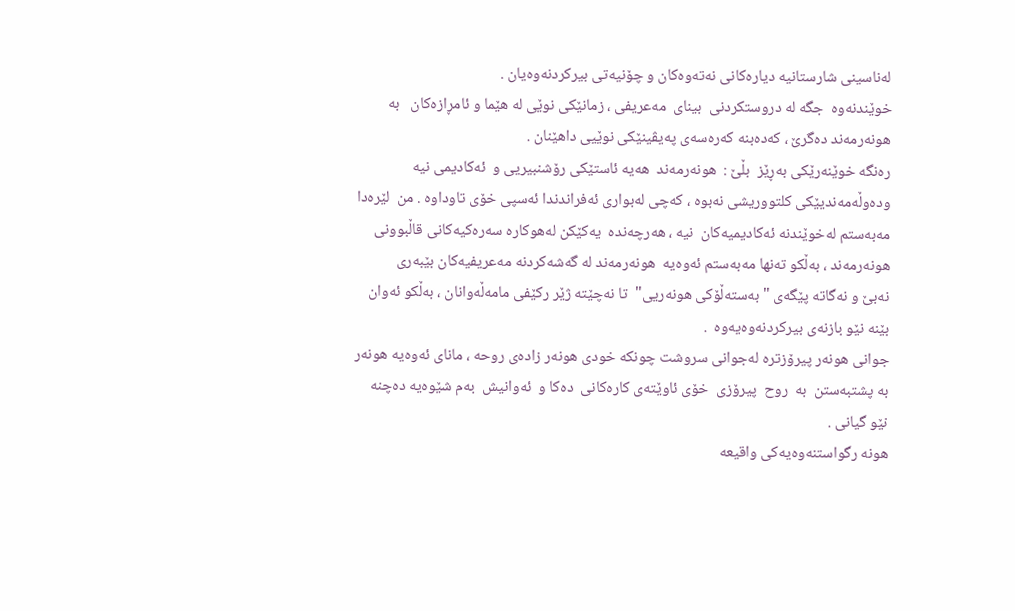له‌ناسینی شارستانیه‌ دیاره‌کانی نه‌ته‌وه‌کان و چۆنیه‌تی بیرکردنه‌وه‌یان .
خوێندنه‌وه‌  جگه‌ له‌ دروستکردنی  بینای  مه‌عریفی ، زمانێکی نوێی له‌ هێما و ئامڕازه‌کان   به‌ هونه‌رمه‌ند ده‌گرێ ، که‌ده‌بنه‌ که‌ره‌سه‌ی په‌یڤینێکی نوێیی داهێنان .
ره‌نگه‌ خوێنه‌رێکی به‌ڕێز  بڵێ :  هونه‌رمه‌ند  هه‌یه‌ ئاستێکی رۆشنبیریی و  ئه‌کادیمی نیه‌ وده‌وڵه‌مه‌ندیێکی کلتووریشی نه‌بوه‌ ، که‌چی له‌بواری ئه‌فراندندا ئه‌سپی خۆی تاوداوه‌ . من  لێره‌دا مه‌به‌ستم له‌خوێندنه‌ ئه‌کادیمیه‌کان  نیه‌ ، ‌‌هه‌رچه‌نده‌  یه‌کێکن له‌هوکاره‌ سه‌ره‌کیه‌کانی قاڵبوونی هونه‌رمه‌ند ، به‌ڵکو ته‌نها مه‌به‌ستم ئه‌وه‌یه  هونه‌رمه‌ند له‌ گه‌شه‌کردنه‌ مه‌عریفیه‌کان بێبه‌ری ‌
نه‌بێ و نه‌گاته‌ پێگه‌ی " به‌سته‌ڵۆکی هونه‌ریی"  تا نه‌چێته‌ ژێر رکێفی مامه‌ڵه‌وانان ، به‌ڵکو ئه‌وان بێنه‌ نێو بازنه‌ی بیرکردنه‌وه‌یه‌وه‌  .
جوانی هونه‌ر پیرۆزتره‌ له‌جوانی سروشت چونکه‌ خودی هونه‌ر زاده‌ی روحه‌ ، مانای ئه‌وه‌یه‌ هونه‌ر به‌ پشتبه‌ستن  به‌  روح  پیرۆزی  خۆی ئاوێته‌ی کاره‌کانی  ده‌کا و  ئه‌وانیش  به‌م شێوه‌یه‌ ده‌چنه‌ نێو گیانی .
هونه‌ رگواستنه‌وه‌یه‌کی واقیعه‌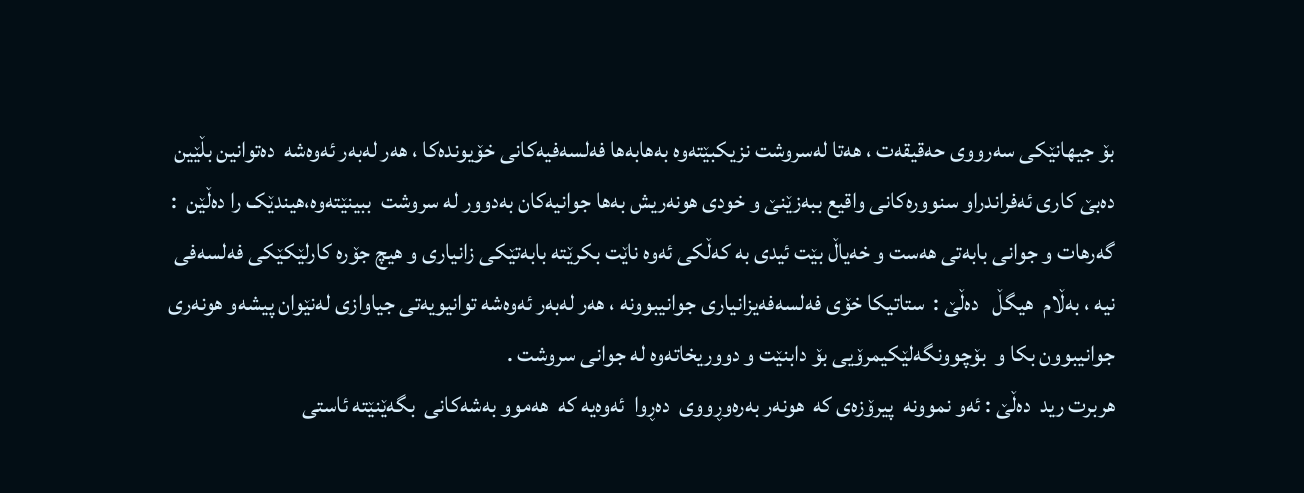بۆ جیهانێکی سه‌رووی حه‌قیقه‌ت ، هه‌تا له‌سروشت نزیکبێته‌وه‌ به‌هابه‌ها فه‌لسه‌فیه‌کانی خۆیونده‌کا ، هه‌ر له‌به‌ر ئه‌وه‌شه‌  ده‌توانین بڵێین ده‌بێ کاری ئه‌فراندراو سنووره‌کانی واقیع ببه‌زێنێ و خودی هونه‌ریش به‌ها جوانیه‌کان به‌دوور له‌ سروشت  ببینێته‌وه‌،هیندێک را ده‌ڵێن  : گه‌رهات و جوانی بابه‌تی هه‌ست و خه‌یاڵ بێت ئیدی به‌ که‌ڵکی ئه‌وه‌ ناێت ‌بکرێته‌ بابه‌تێکی زانیاری و هیچ جۆره‌ كارلێکێکی فه‌لسه‌فی نیه‌ ، به‌ڵام  هیگڵ   ده‌ڵێ :  ستاتیکا خۆی فه‌لسه‌فه‌یزانیاری جوانیبوونه‌ ، هه‌ر له‌به‌ر ئه‌وه‌شه‌ توانیویه‌تی جیاوازی له‌نێوان پیشه‌و هونه‌ری جوانیبوون بکا و  بۆچوونگه‌لێکیمرۆیی بۆ دابنێت و دووریخاته‌وه‌ له‌ جوانی سروشت .
هربرت رید  ده‌ڵێ : ئه‌و نموونه‌  پیرۆزه‌ی که‌  هونه‌ر به‌ره‌وڕووی  ده‌ڕوا  ئه‌وه‌یه‌ که‌  هه‌موو به‌شه‌کانی  بگه‌ێنێته‌ ئاستی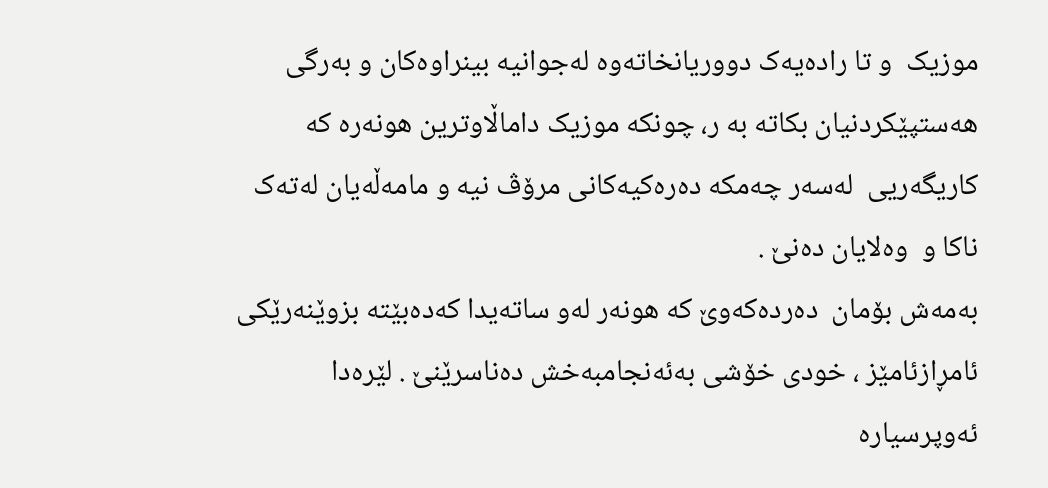موزیک  و تا راده‌یه‌ک دووریانخاته‌وه ‌له‌جوانیه‌ بینراوه‌کان و به‌رگی هه‌ستپێکردنیان بکاته‌ به‌ ر، چونکه‌ موزیک داماڵاوترین هونه‌ره‌ که‌ کاریگه‌ریی  له‌سه‌ر چه‌مکه‌ ده‌ره‌کیه‌کانی مرۆڤ نیه‌ و مامه‌ڵه‌یان له‌ته‌ک ناکا و  وه‌لایان ده‌نێ .
به‌مه‌ش بۆمان  ده‌رده‌که‌وێ که‌ هونه‌ر له‌و ساته‌یدا که‌ده‌بێته‌ بزوێنه‌رێکی ئامڕازئامێز ، خودی خۆشی به‌ئه‌نجامبه‌خش ده‌ناسرێنێ . لێره‌دا ئه‌وپرسیاره‌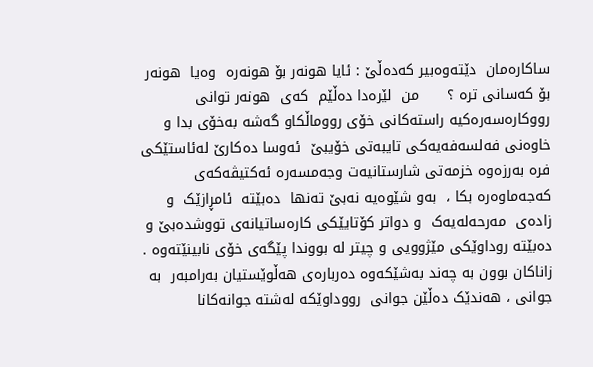ساکاره‌مان  دێته‌وه‌بیر که‌ده‌ڵێ : ئایا هونه‌ر بۆ هونه‌ره‌  وه‌یا  هونه‌ر  بۆ که‌سانی تره‌ ؟      من  لێره‌دا ده‌ڵێم  که‌ی  هونه‌ر توانی رووکاره‌سه‌ره‌کیه‌ راسته‌کانی خۆی رووماڵکاو گه‌شه‌ به‌خۆی بدا و خاوه‌نی فه‌لسه‌فه‌یه‌کی تایبه‌تی خۆیبێ  ئه‌وسا ده‌کارێ له‌ئاستێکی فره‌ به‌رزه‌وه‌ خزمه‌تی شارستانیه‌ت وجه‌مسه‌ره‌ ئه‌کتیڤه‌که‌ی که‌جه‌ماوه‌ره‌ بکا ،  به‌و شێوه‌یه‌ نه‌بێ ته‌نها  ده‌بێته‌  ئامڕازێک  و زاده‌ی  مه‌رحه‌له‌یه‌ک  و دواتر کۆتایێکی کاره‌ساتیانه‌ی تووشده‌بێ و  ده‌بێته‌ روداوێکی مێژوویی و چیتر له‌ بووندا پێگه‌ی خۆی نابینێته‌وه‌ .
زاناکان بوون به‌ چه‌ند به‌شێکه‌وه‌ ده‌رباره‌ی هه‌ڵوێستیان به‌رامبه‌ر  به‌  جوانی ، هه‌ندێک ده‌ڵێن جوانی  رووداوێکه‌ له‌شته‌ جوانه‌کانا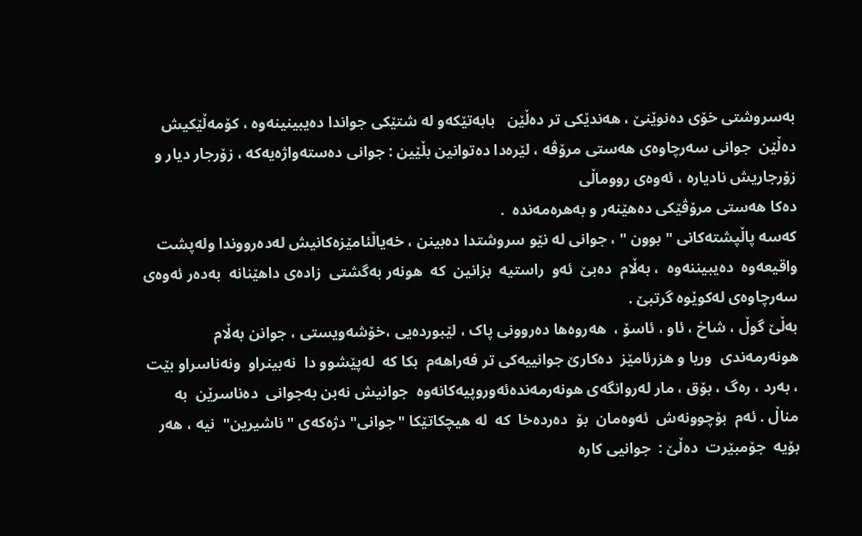به‌سروشتی خۆی ده‌نوێنێ ، هه‌ندێکی تر ده‌ڵێن   بابه‌تێکه‌و له‌ شتێکی جواندا ده‌یبینینه‌وه‌ ، کۆمه‌ڵێکیش ده‌ڵێن  جوانی سه‌رچاوه‌ی هه‌ستی مرۆڤه‌ ، لێره‌دا ده‌توانین بڵێین : جوانی ده‌سته‌واژه‌یه‌که‌ ، زۆرجار دیار و زۆرجاریش نادیاره‌ ، ئه‌وه‌ی رووماڵی
ده‌کا هه‌ستی مرۆڤێکی ده‌هێنه‌ر و به‌هره‌مه‌نده‌  .
که‌سه‌ پاڵپشته‌کانی " بوون " ، جوانی له نێو ‌سروشتدا ده‌بینن ، خه‌یاڵئامێزه‌کانیش له‌ده‌رووندا وله‌پشت واقیعه‌وه‌  ده‌یبیننه‌وه‌  ، به‌ڵام  ده‌بێ  ئه‌و  راستیه‌  بزانین  که‌  هونه‌ر به‌گشتی  زاده‌ی داهێنانه‌  به‌ده‌ر ئه‌وه‌ی سه‌رچاوه‌ی له‌کوێوه‌ گرتبێ .
به‌ڵێ گوڵ ، شاخ ، ئاو ، ئاسۆ ،  هه‌روه‌ها ده‌روونی پاک ، لێبورده‌یی ،خۆشه‌ویستی ، جوانن به‌ڵام هونه‌رمه‌ندی  وریا و هزرئامێز  ده‌کارێ جوانییه‌کی تر فه‌راهه‌م  بکا که  ‌له‌پێشوو دا  نه‌بینراو  ونه‌ناسراو بێت ، به‌رد ، ره‌گ ، بۆق ، مار له‌روانگه‌ی هونه‌رمه‌نده‌ئه‌وروپیه‌کانه‌وه‌  جوانیش نه‌بن به‌جوانی  ده‌ناسرێن  به‌  مناڵ . ئه‌م  بۆچوونه‌ش  ئه‌وه‌مان  بۆ  ده‌رده‌خا  که‌  له هیچکاتێکا "جوانی" دژه‌که‌ی " ناشیرین"  نیه‌ ، هه‌ر بۆیه‌  جۆمبێرت  ده‌ڵێ :  جوانیی کاره‌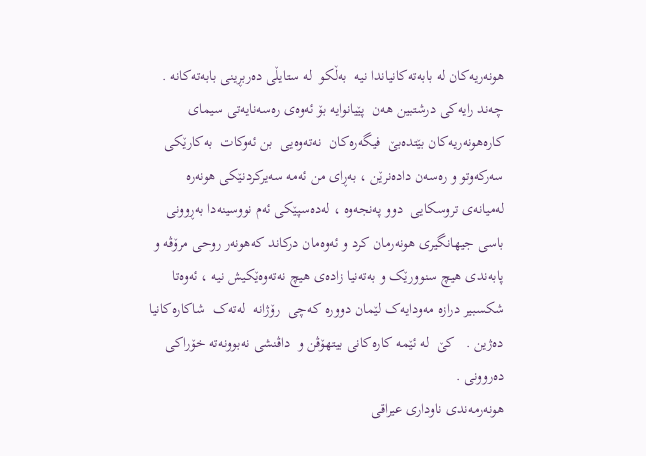هونه‌ریه‌کان له‌ بابه‌ته‌کانیاندا نیه‌  به‌ڵکو  له‌ ستایڵی ده‌ربڕینی بابه‌ته‌کانه‌ .
چه‌ند رایه‌کی درشتبین هه‌ن  پێیانوایه ‌بۆ ئه‌وه‌ی ره‌سه‌نایه‌تی سیمای کاره‌هونه‌ریه‌کان بێتده‌بێ  فیگه‌ره‌کان  نه‌ته‌وه‌یی  بن ئه‌وکات  به‌کارێکی  سه‌رکه‌وتو و ره‌سه‌ن داده‌نرێن ، به‌ڕای من ئه‌مه‌ سه‌یرکردنێکی هونه‌ره‌ له‌میانه‌ی تروسکایی  دوو په‌نجه‌وه ، له‌ده‌سپێکی ئه‌م نووسینه‌دا به‌ڕوونی باسی جیهانگیری هونه‌رمان کرد و ئه‌وه‌مان درکاند که‌هونه‌ر روحی مرۆڤه‌ و پابه‌ندی هیچ سنوورێک و به‌ته‌نیا زاده‌ی هیچ نه‌ته‌وه‌ێکیش نیه‌ ، ئه‌وه‌تا شکسبیر درازه‌ مه‌ودایه‌ک لێمان دووره‌ که‌چی  رۆژانه‌  له‌ته‌ک  شاکاره‌کانیا ده‌ژین .   کێ  له‌ ئێمه‌ کاره‌کانی بیتهۆڤن و  داڤنشی نه‌بوونه‌ته‌ خۆراکی ده‌روونی .
هونه‌رمه‌ندی ناوداری عیراقی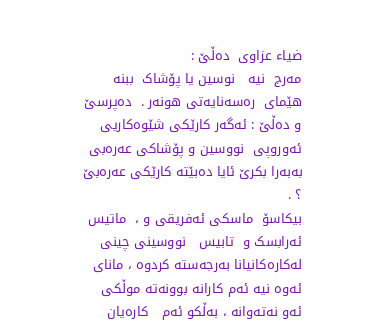ضیاء عزاوی  ده‌ڵێ :
مه‌رج  نیه  ‌ نوسین یا پۆشاک  ببنه‌  هێمای  ره‌سه‌نایه‌تی هونه‌ر .  ده‌پرسێ و ده‌ڵێ : ئه‌گه‌ر کارێکی شێوه‌کاریی ئه‌وروپی  نووسین و پۆشاکی عه‌ره‌بی به‌به‌را بکرێ ئایا ده‌بێته‌ کارێکی عه‌ره‌بێ ؟ .
بیکاسۆ  ماسکی ئه‌فریقی و ،  ماتیس  ئه‌رابسک و  تابیس   نووسینی چینی له‌کاره‌کانیانا ‌به‌رجه‌سته‌ کردوه‌ ، مانای ئه‌وه‌ نیه‌ ئه‌م کارانه‌ بوونه‌ته‌ موڵکی  ئه‌و نه‌ته‌وانه‌ ، به‌ڵکو ئه‌م   کاره‌یان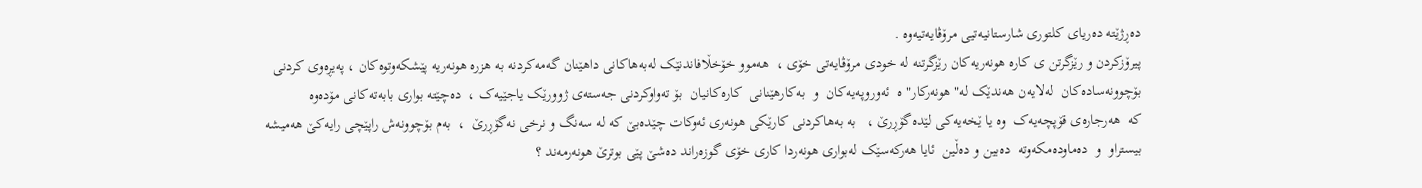ده‌ڕژێته‌ ده‌ریای کلتوری شارستانیه‌تیی مرۆڤایه‌تیه‌وه‌ .
پیرۆزکردن و رێزگرتن ی ‌کاره‌ هونه‌ریه‌کان رێزگرتنه‌ له‌ خودی مرۆڤایه‌تی خۆی ،  هه‌موو خۆخڵافاندنێک له‌به‌هاکانی داهێنان گه‌مه‌کردنه ‌به‌ هزره‌ هونه‌ریه‌ پێشکه‌وتوه‌کان ، په‌یڕه‌وی کردنی  بۆچوونه‌ساده‌کان  له‌لایه‌ن هه‌ندێک له‌" هونه‌رکار" ه‌  ئه‌وروپه‌یه‌کان  و  به‌کارهێنانی  کاره‌کانیان  بۆ ته‌واوکردنی جه‌سته‌ی ژوورێک یاجێیه‌ک ،  ده‌چێته‌ بواری بابه‌ته‌کانی مۆده‌وه‌
که‌  هه‌رجاره‌ی قۆپچه‌یه‌ک  وه‌ یا ێخه‌یه‌کی لێده‌گۆڕرێ ،   به‌ به‌هاکردنی کارێکی هونه‌ری ئه‌وکات چێده‌بێ که‌ له‌ سه‌نگ و نرخی نه‌گۆڕرێ  ،  به‌م بۆچوونه‌ش راپێچی رایه‌کێ هه‌میشه‌ بیستراو  و  ده‌ماوده‌مکه‌وته‌  ده‌بین و ده‌ڵین  ئایا هه‌رکه‌سێک له‌بواری هونه‌ردا کاری خۆی گوزه‌راند ده‌شێ پێی بوترێ هونه‌رمه‌ند ؟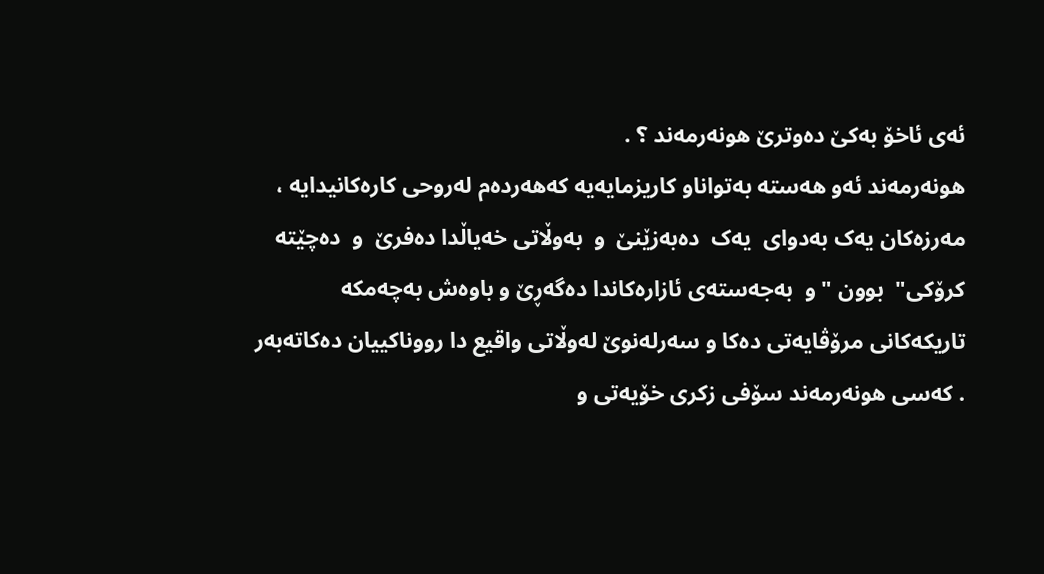ئه‌ی ئاخۆ به‌کێ ده‌وترێ هونه‌رمه‌ند ؟ .
هونه‌رمه‌ند ئه‌و هه‌سته‌ به‌تواناو کاریزمایه‌یه‌ که‌هه‌رده‌م له‌روحی کاره‌کانیدایه‌ ،  مه‌رزه‌کان یه‌ک به‌دوای  یه‌ک  ده‌به‌زێنێ  و  به‌وڵاتی خه‌یاڵدا ده‌فرێ  و  ده‌چێته‌ کرۆکی"  بوون " و  به‌جه‌سته‌ی ئازاره‌کاندا ده‌گه‌ڕێ و باوه‌ش به‌چه‌مکه‌ تاریکه‌کانی مرۆڤایه‌تی ده‌کا و سه‌رله‌نوێ له‌وڵاتی واقیع دا رووناکییان ده‌کاته‌به‌ر . که‌سی هونه‌رمه‌ند سۆفی زکری خۆیه‌تی و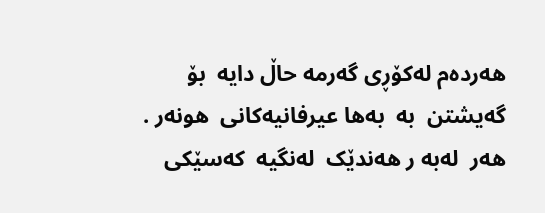هه‌رده‌م له‌کۆڕی گه‌رمه حاڵ‌ دایه‌  بۆ  گه‌یشتن  به‌  به‌ها عیرفانیه‌کانی  هونه‌ر . هه‌ر  له‌به‌ ر هه‌ندێک  له‌نگیه‌  که‌سێکی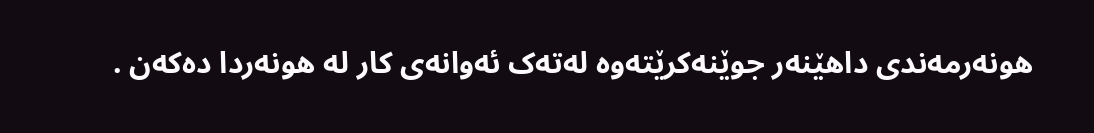هونه‌رمه‌ندی داهێنه‌ر جوێنه‌کرێته‌وه‌ له‌ته‌ک ئه‌وانه‌ی کار له‌ هونه‌ردا ده‌که‌ن .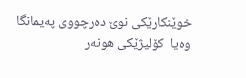خوێنکارێکی نوێ ده‌رچووی په‌یمانگا  وه‌یا  کۆلیژێکی هونه‌ر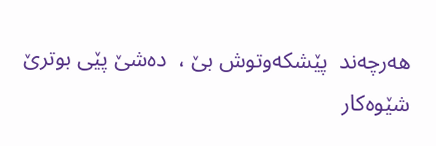هه‌رچه‌ند  پێشکه‌وتوش بێ ،  ده‌شێ پێی بوترێ شێوه‌کار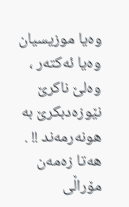وه‌یا موزیسیان وه‌یا ئه‌کته‌ر ، وه‌لێ ناکرێ نێوزه‌دبکرێ به‌ هونه‌رمه‌ند !! . هه‌تا زه‌مه‌ن   مۆراڵی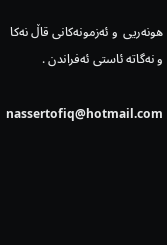هونه‌ریی  و ئه‌زمونه‌کانی قاڵ نه‌کا و نه‌گاته ئاستی ئه‌فراندن .

nassertofiq@hotmail.com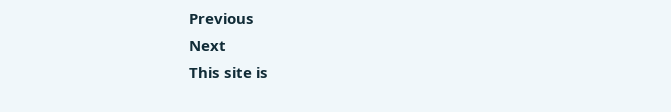Previous
Next
This site is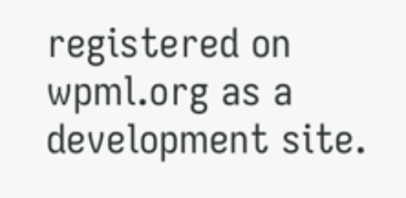registered on wpml.org as a development site.